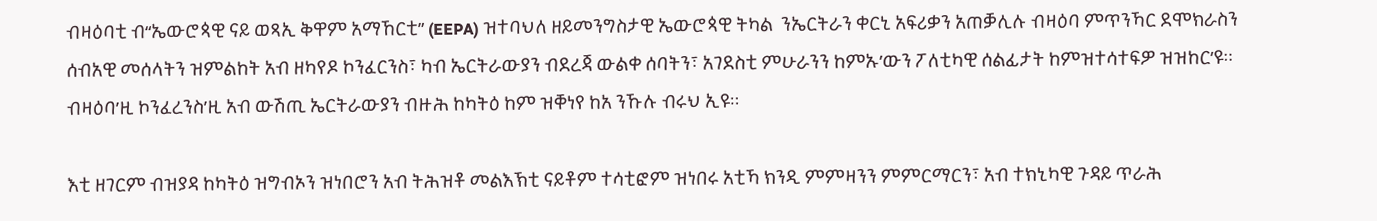ብዛዕባቲ ብ“ኤውሮጳዊ ናይ ወጻኢ ቅዋም አማኸርቲ” (EEPA) ዝተባህለ ዘይመንግስታዊ ኤውሮጳዊ ትካል  ንኤርትራን ቀርኒ አፍሪቃን አጠቓሊሉ ብዛዕባ ምጥንኻር ደሞክራስን ሰብአዊ መሰላትን ዝምልከት አብ ዘካየዶ ኮንፈርንስ፣ ካብ ኤርትራውያን ብደረጃ ውልቀ ሰባትን፣ አገደስቲ ምሁራንን ከምኡ’ውን ፖለቲካዊ ሰልፊታት ከምዝተሳተፍዎ ዝዝከር’ዩ። ብዛዕባ’ዚ ኮንፈረንስ’ዚ አብ ውሽጢ ኤርትራውያን ብዙሕ ከካትዕ ከም ዝቐነየ ከአ ንኹሉ ብሩህ ኢዩ።

እቲ ዘገርም ብዝያዳ ከካትዕ ዝግብኦን ዝነበሮን አብ ትሕዝቶ መልእኽቲ ናይቶም ተሳቲፎም ዝነበሩ አቲኻ ክንዲ ምምዛንን ምምርማርን፣ አብ ተክኒካዊ ጉዳይ ጥራሕ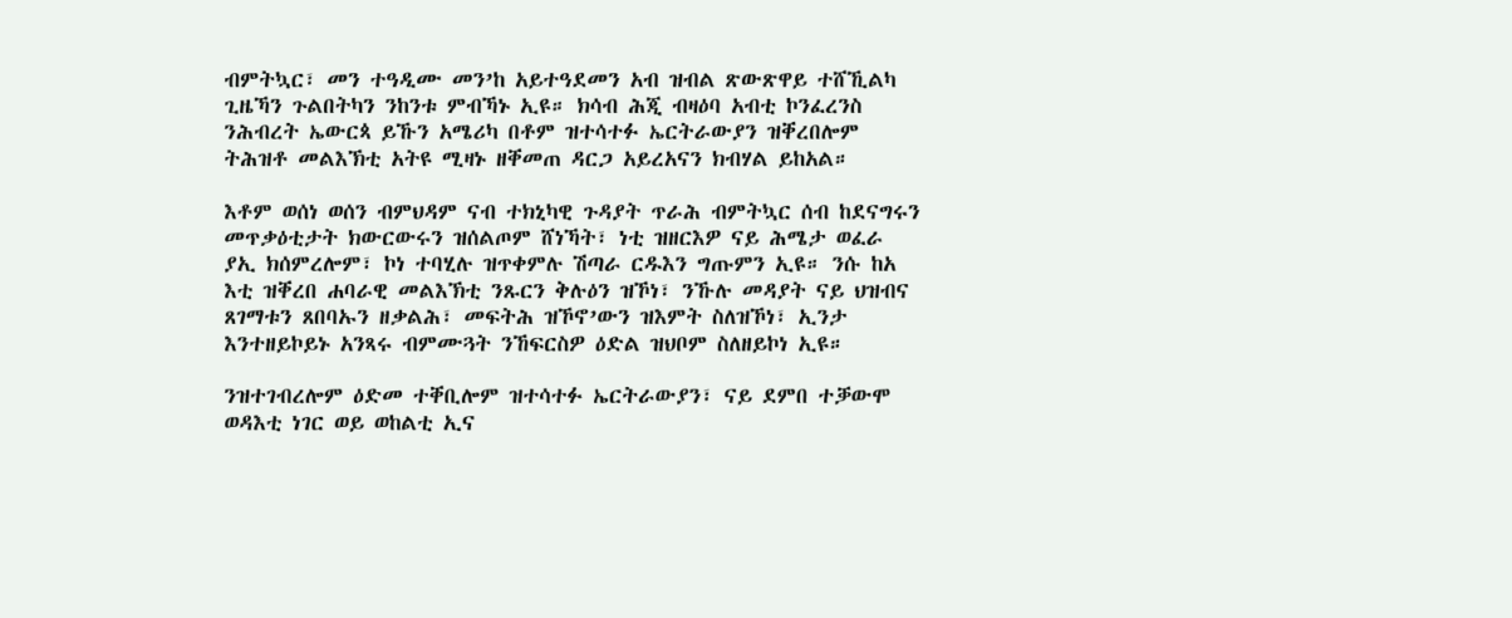ብምትኳር፣ መን ተዓዲሙ መን’ከ አይተዓደመን አብ ዝብል ጽውጽዋይ ተሸኺልካ ጊዜኻን ጉልበትካን ንከንቱ ምብኻኑ ኢዩ። ክሳብ ሕጂ ብዛዕባ አብቲ ኮንፈረንስ ንሕብረት ኤውርጳ ይኹን አሜሪካ በቶም ዝተሳተፉ ኤርትራውያን ዝቐረበሎም ትሕዝቶ መልእኽቲ አትዩ ሚዛኑ ዘቐመጠ ዳርጋ አይረአናን ክብሃል ይከአል።

እቶም ወሰነ ወሰን ብምህዳም ናብ ተክኒካዊ ጉዳያት ጥራሕ ብምትኳር ሰብ ከደናግሩን መጥቃዕቲታት ክውርውሩን ዝሰልጦም ሸነኻት፣ ነቲ ዝዘርእዎ ናይ ሕሜታ ወፈራ ያኢ ክሰምረሎም፣ ኮነ ተባሂሉ ዝጥቀምሉ ሽጣራ ርዱእን ግጡምን ኢዩ። ንሱ ከአ እቲ ዝቐረበ ሐባራዊ መልእኽቲ ንጹርን ቅሉዕን ዝኾነ፣ ንኹሉ መዳያት ናይ ህዝብና ጸገማቱን ጸበባኡን ዘቃልሕ፣ መፍትሕ ዝኾኖ’ውን ዝእምት ስለዝኾነ፣ ኢንታ እንተዘይኮይኑ አንጻሩ ብምሙጓት ንኸፍርስዎ ዕድል ዝህቦም ስለዘይኮነ ኢዩ።

ንዝተገብረሎም ዕድመ ተቐቢሎም ዝተሳተፉ ኤርትራውያን፣ ናይ ደምበ ተቓውሞ ወዳእቲ ነገር ወይ ወከልቲ ኢና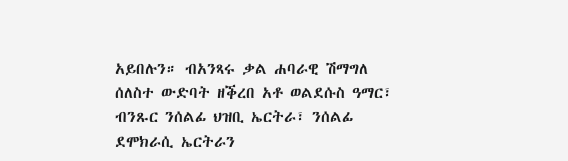አይበሉን። ብአንጻሩ ቃል ሐባራዊ ሽማግለ ሰለስተ ውድባት ዘቕረበ አቶ ወልደሱስ ዓማር፣ ብንጹር ንሰልፊ ህዝቢ ኤርትራ፣ ንሰልፊ ደሞክራሲ ኤርትራን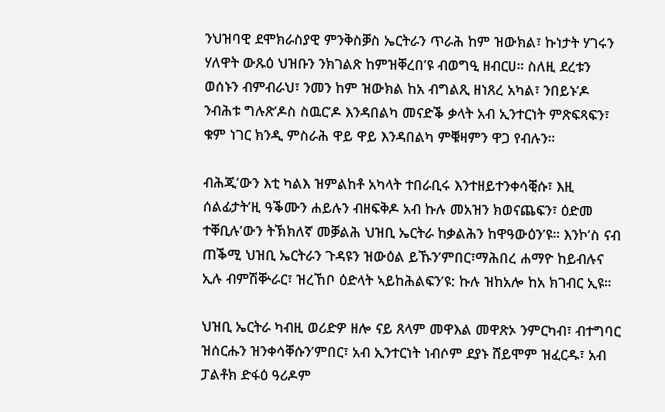ንህዝባዊ ደሞክራስያዊ ምንቅስቓስ ኤርትራን ጥራሕ ከም ዝውክል፣ ኩነታት ሃገሩን ሃለዋት ውጹዕ ህዝቡን ንክገልጽ ከምዝቐረበ’ዩ ብወግዒ ዘብርሀ። ስለዚ ደረቱን ወሰኑን ብምብራህ፣ ንመን ከም ዝውክል ከአ ብግልጺ ዘነጸረ አካል፣ ንበይኑ’ዶ ንብሕቱ ግሉጽ’ዶስ ስዉር’ዶ እንዳበልካ መናድቕ ቃላት አብ ኢንተርነት ምጽፍጻፍን፣ ቁም ነገር ክንዲ ምስራሕ ዋይ ዋይ እንዳበልካ ምቑዛምን ዋጋ የብሉን።

ብሕጂ’ውን እቲ ካልእ ዝምልከቶ አካላት ተበራቢሩ እንተዘይተንቀሳቒሱ፣ እዚ ሰልፊታት’ዚ ዓቕሙን ሐይሉን ብዘፍቅዶ አብ ኩሉ መአዝን ክወናጨፍን፣ ዕድመ ተቐቢሉ’ውን ትኽክለኛ መቓልሕ ህዝቢ ኤርትራ ከቃልሕን ከዋዓውዕን’ዩ። እንኮ’ስ ናብ ጠቕሚ ህዝቢ ኤርትራን ጉዳዩን ዝውዕል ይኹን’ምበር፣ማሕበረ ሐማዮ ከይብሉና ኢሉ ብምሽቝራር፣ ዝረኸቦ ዕድላት ኣይከሕልፍን’ዩ: ኩሉ ዝከአሎ ከአ ክገብር ኢዩ።

ህዝቢ ኤርትራ ካብዚ ወሪድዎ ዘሎ ናይ ጸላም መዋእል መዋጽኦ ንምርካብ፣ ብተግባር ዝሰርሑን ዝንቀሳቐሱን’ምበር፣ አብ ኢንተርነት ነብሶም ደያኑ ሸይሞም ዝፈርዱ፣ አብ ፓልቶክ ድፋዕ ዓሪዶም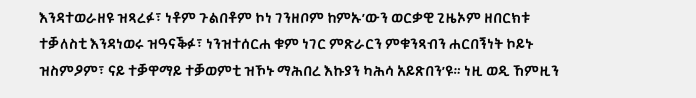እንዳተወራዘዩ ዝጻረፉ፣ ነቶም ጉልበቶም ኮነ ገንዘቦም ከምኡ’ውን ወርቃዊ ጊዜኦም ዘበርክቱ ተቓለስቲ እንዳነወሩ ዝዓናቕፉ፣ ነንዝተሰርሐ ቁም ነገር ምጽራርን ምቁንጻብን ሐርበኝነት ኮይኑ ዝስምዖም፣ ናይ ተቓዋማይ ተቓወምቲ ዝኾኑ ማሕበረ እኩያን ካሕሳ አይጽበን’ዩ። ነዚ ወዲ ኸምዚን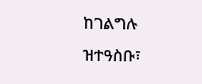ከገልግሉ ዝተዓስቡ፣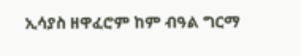ኢሳያስ ዘዋፈሮም ከም ብዓል ግርማ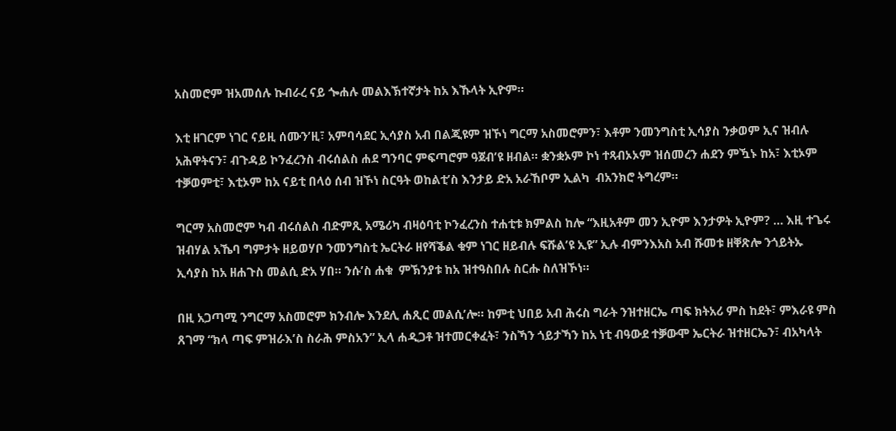አስመሮም ዝአመሰሉ ኩብራረ ናይ ጐሐሉ መልእኽተኛታት ከአ እኹላት ኢዮም።

እቲ ዘገርም ነገር ናይዚ ሰሙን’ዚ፣ አምባሳደር ኢሳያስ አብ በልጂዩም ዝኾነ ግርማ አስመሮምን፣ እቶም ንመንግስቲ ኢሳያስ ንቃወም ኢና ዝብሉ አሕዋትናን፣ ብጉዳይ ኮንፈረንስ ብሩሰልስ ሐደ ግንባር ምፍጣሮም ዓጀብ’ዩ ዘብል። ቋንቋኦም ኮነ ተጻብኦኦም ዝሰመረን ሐደን ምዃኑ ከአ፣ እቲኦም ተቓወምቲ፣ እቲኦም ከአ ናይቲ በላዕ ሰብ ዝኾነ ስርዓት ወከልቲ’ስ እንታይ ድአ አራኸቦም ኢልካ  ብአንክሮ ትግረም።

ግርማ አስመሮም ካብ ብሩሰልስ ብድምጺ አሜሪካ ብዛዕባቲ ኮንፈረንስ ተሐቲቱ ክምልስ ከሎ “እዚአቶም መን ኢዮም እንታዎት ኢዮም? … እዚ ተጌሩ ዝብሃል አኼባ ግምታት ዘይወሃቦ ንመንግስቲ ኤርትራ ዘየሻቕል ቁም ነገር ዘይብሉ ፍሹል’ዩ ኢዩ” ኢሉ ብምንእአስ አብ ሹመቱ ዘቐጽሎ ንጎይትኡ ኢሳያስ ከአ ዘሐጉስ መልሲ ድአ ሃበ። ንሱ’ስ ሐቁ  ምኽንያቱ ከአ ዝተዓስበሉ ስርሑ ስለዝኾነ።

በዚ አጋጣሚ ንግርማ አስመሮም ክንብሎ እንደሊ ሐጺር መልሲ’ሎ። ከምቲ ህበይ አብ ሕሩስ ግራት ንዝተዘርኤ ጣፍ ክትአሪ ምስ ከደት፣ ምእራዩ ምስ ጸገማ “ክላ ጣፍ ምዝራእ’ስ ስራሕ ምስአን” ኢላ ሐዲጋቶ ዝተመርቀፈት፣ ንስኻን ጎይታኻን ከአ ነቲ ብዓውደ ተቓውሞ ኤርትራ ዝተዘርኤን፣ ብአካላት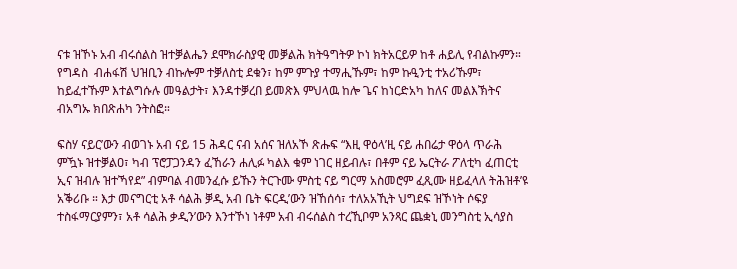ናቱ ዝኾኑ አብ ብሩሰልስ ዝተቓልሔን ደሞክራስያዊ መቓልሕ ክትዓግትዎ ኮነ ክትአርይዎ ከቶ ሐይሊ የብልኩምን። የግዳስ  ብሐፋሽ ህዝቢን ብኩሎም ተቓለስቲ ደቁን፣ ከም ምጉያ ተማሒኹም፣ ከም ኩዒንቲ ተአሪኹም፣ ከይፈተኹም እተልግሱሉ መዓልታት፣ እንዳተቓረበ ይመጽእ ምህላዉ ከሎ ጌና ከነርድአካ ከለና መልእኽትና ብአግኡ ክበጽሐካ ንትስፎ።

ፍስሃ ናይር’ውን ብወገኑ አብ ናይ 15 ሕዳር ናብ አሰና ዝለአኾ ጽሑፍ “እዚ ዋዕላ’ዚ ናይ ሐበሬታ ዋዕላ ጥራሕ ምዃኑ ዝተቓልዐ፣ ካብ ፕሮፓጋንዳን ፈኸራን ሐሊፉ ካልእ ቁም ነገር ዘይብሉ፣ በቶም ናይ ኤርትራ ፖለቲካ ፈጠርቲ ኢና ዝብሉ ዝተኻየደ” ብምባል ብመንፈሱ ይኹን ትርጉሙ ምስቲ ናይ ግርማ አስመሮም ፈጺሙ ዘይፈላለ ትሕዝቶ’ዩ አቕሪቡ ። እታ መናግርቲ አቶ ሳልሕ ቓዲ አብ ቤት ፍርዲ’ውን ዝኸሰሳ፣ ተለአአኺት ህግደፍ ዝኾነት ሶፍያ ተስፋማርያምን፣ አቶ ሳልሕ ቃዲን’ውን እንተኾነ ነቶም አብ ብሩሰልስ ተረኺቦም አንጻር ጨቋኒ መንግስቲ ኢሳያስ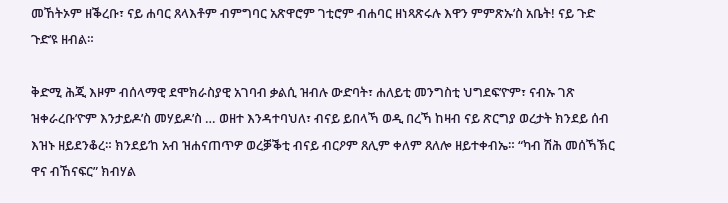መኸትኦም ዘቕረቡ፣ ናይ ሐባር ጸላእቶም ብምግባር አጽዋሮም ገቲሮም ብሐባር ዘነጻጽሩሉ እዋን ምምጽኡ’ስ አቤት! ናይ ጉድ ጉድ’ዩ ዘብል።

ቅድሚ ሕጂ እዞም ብሰላማዊ ደሞክራስያዊ አገባብ ቃልሲ ዝብሉ ውድባት፣ ሐለይቲ መንግስቲ ህግደፍ’ዮም፣ ናብኡ ገጽ ዝቀራረቡ’ዮም እንታይዶ’ስ መሃይዶ’ስ … ወዘተ እንዳተባህለ፣ ብናይ ይበላኻ ወዲ በረኻ ከዛብ ናይ ጽርግያ ወረታት ክንደይ ሰብ እዝኑ ዘይደንቆረ። ክንደይ’ከ አብ ዝሐናጠጥዎ ወረቓቕቲ ብናይ ብርዖም ጸሊም ቀለም ጸለሎ ዘይተቀብኤ። “ካብ ሽሕ መሰኻኽር ዋና ብኸናፍር” ክብሃል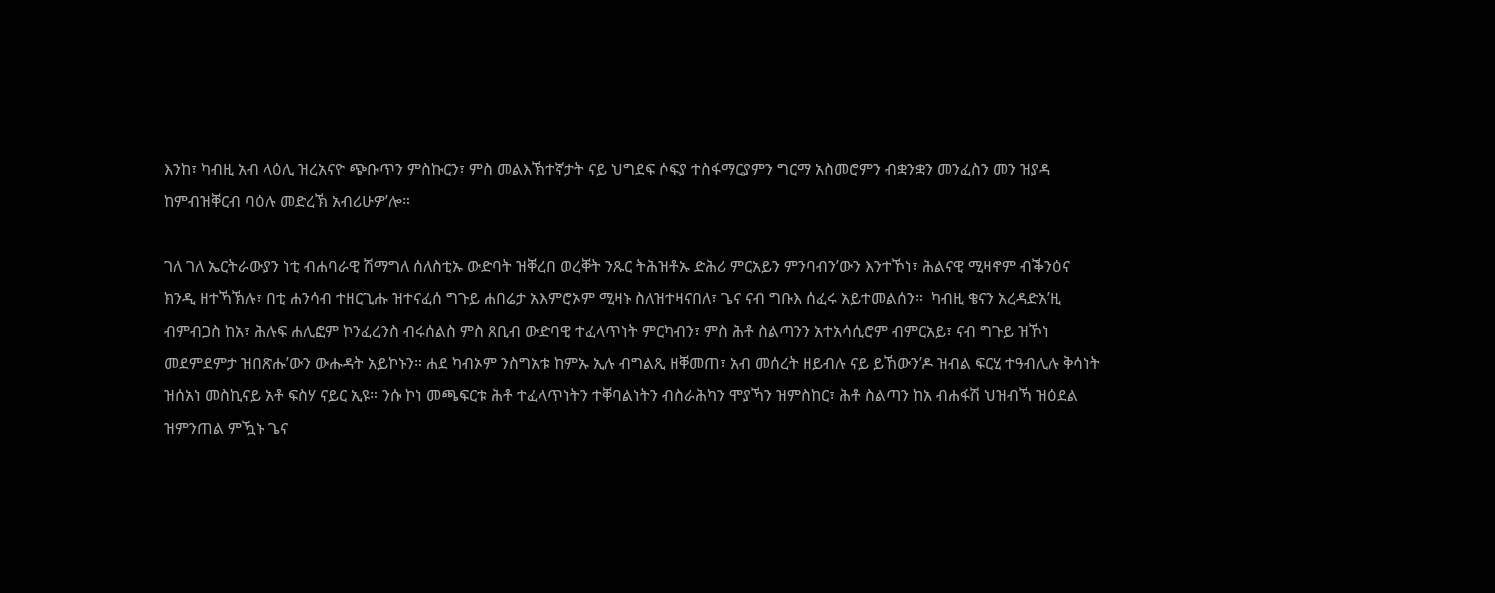እንከ፣ ካብዚ አብ ላዕሊ ዝረአናዮ ጭቡጥን ምስኩርን፣ ምስ መልእኽተኛታት ናይ ህግደፍ ሶፍያ ተስፋማርያምን ግርማ አስመሮምን ብቋንቋን መንፈስን መን ዝያዳ ከምብዝቐርብ ባዕሉ መድረኽ አብሪሁዎ’ሎ።

ገለ ገለ ኤርትራውያን ነቲ ብሐባራዊ ሽማግለ ሰለስቲኡ ውድባት ዝቐረበ ወረቐት ንጹር ትሕዝቶኡ ድሕሪ ምርአይን ምንባብን’ውን እንተኾነ፣ ሕልናዊ ሚዛኖም ብቕንዕና ክንዲ ዘተኻኽሉ፣ በቲ ሐንሳብ ተዘርጊሑ ዝተናፈሰ ግጉይ ሐበሬታ አእምሮኦም ሚዛኑ ስለዝተዛናበለ፣ ጌና ናብ ግቡእ ሰፈሩ አይተመልሰን።  ካብዚ ቄናን አረዳድአ’ዚ ብምብጋስ ከአ፣ ሕሉፍ ሐሊፎም ኮንፈረንስ ብሩሰልስ ምስ ጸቢብ ውድባዊ ተፈላጥነት ምርካብን፣ ምስ ሕቶ ስልጣንን አተአሳሲሮም ብምርአይ፣ ናብ ግጉይ ዝኾነ መደምደምታ ዝበጽሑ’ውን ውሑዳት አይኮኑን። ሐደ ካብኦም ንስግአቱ ከምኡ ኢሉ ብግልጺ ዘቐመጠ፣ አብ መሰረት ዘይብሉ ናይ ይኸውን’ዶ ዝብል ፍርሂ ተዓብሊሉ ቅሳነት ዝሰአነ መስኪናይ አቶ ፍስሃ ናይር ኢዩ። ንሱ ኮነ መጫፍርቱ ሕቶ ተፈላጥነትን ተቐባልነትን ብስራሕካን ሞያኻን ዝምስከር፣ ሕቶ ስልጣን ከአ ብሐፋሽ ህዝብኻ ዝዕደል ዝምንጠል ምዃኑ ጌና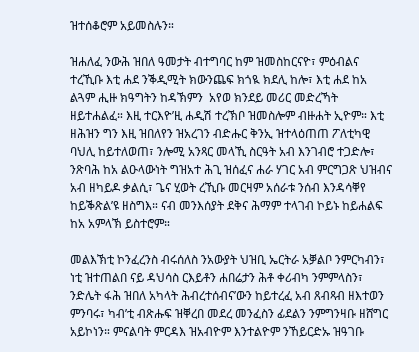ዝተሰቆሮም አይመስሉን።

ዝሐለፈ ንውሕ ዝበለ ዓመታት ብተግባር ከም ዝመስከርናዮ፣ ምዕብልና ተረኺቡ እቲ ሐደ ንቕዲሚት ክውንጨፍ ክጎዪ ክደሊ ከሎ፣ እቲ ሐደ ከአ ልጓም ሒዙ ክዓግትን ከዳኽምን  አየወ ክንደይ መሪር መድረኻት ዘይተሐልፈ። እዚ ተርእዮ’ዚ ሐዲሽ ተረኽቦ ዝመስሎም ብዙሐት ኢዮም። እቲ ዘሕዝን ግን እዚ ዝበለየን ዝአረገን ብድሑር ቅንኢ ዝተላዕጠጠ ፖለቲካዊ ባህሊ ከይተለወጠ፣ ንሎሚ አንጻር መላኺ ስርዓት አብ እንገብሮ ተጋድሎ፣ ንጽባሕ ከአ ልዑላውነት ግዝአተ ሕጊ ዝሰፈና ሐራ ሃገር አብ ምርግጋጽ ህዝብና አብ ዘካይዶ ቃልሲ፣ ጌና ሂወት ረኺቡ መርዛም አሰራቱ ንሰብ እንዳሳቐየ ከይቕጽል’ዩ ዘስግእ። ናብ መንእሰያት ደቅና ሕማም ተላገብ ኮይኑ ከይሐልፍ ከአ አምላኽ ይስተሮም።

መልእኽቲ ኮንፈረንስ ብሩሰለስ ንአውያት ህዝቢ ኤርትራ አቓልቦ ንምርካብን፣ ነቲ ዝተጠልበ ናይ ዳህሳስ ርእይቶን ሐበሬታን ሕቶ ቀሪብካ ንምምላስን፣ ንድሌት ፋሕ ዝበለ አካላት ሕብረተሰብና’ውን ከይተረፈ አብ ጸብጻብ ዘእተወን ምንባሩ፣ ካብ’ቲ ብጽሑፍ ዝቐረበ መደረ መንፈስን ፊደልን ንምግንዛቡ ዘሸግር አይኮነን። ምናልባት ምርዳእ ዝአብዮም እንተልዮም ንኸይርድኡ ዝዓገቡ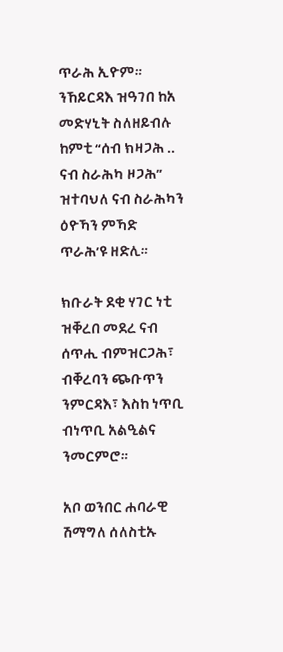ጥራሕ ኢዮም። ንኸይርዳእ ዝዓገበ ከአ መድሃኒት ስለዘይብሉ ከምቲ “ሰብ ክዛጋሕ .. ናብ ስራሕካ ዞጋሕ” ዝተባህለ ናብ ስራሕካን ዕዮኻን ምኻድ ጥራሕ’ዩ ዘድሊ።

ክቡራት ደቂ ሃገር ነቲ ዝቐረበ መደረ ናብ ሰጥሒ ብምዝርጋሕ፣ ብቐረባን ጭቡጥን ንምርዳእ፣ እስከ ነጥቢ ብነጥቢ አልዒልና ንመርምሮ።

አቦ ወንበር ሐባራዊ ሽማግለ ሰለስቲኡ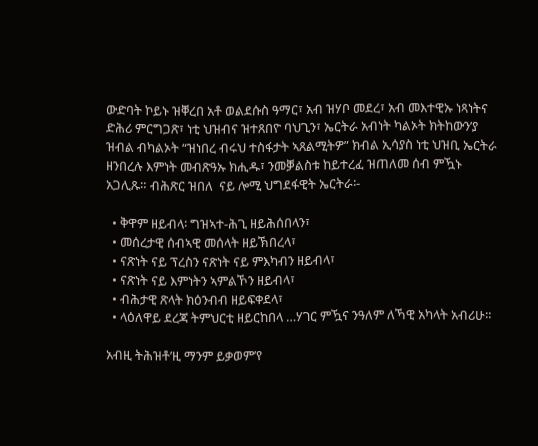ውድባት ኮይኑ ዝቐረበ አቶ ወልደሱስ ዓማር፣ አብ ዝሃቦ መደረ፣ አብ መእተዊኡ ነጻነትና ድሕሪ ምርግጋጽ፣ ነቲ ህዝብና ዝተጸበዮ ባህጊን፣ ኤርትራ አብነት ካልኦት ክትከውን’ያ ዝብል ብካልኦት “ዝነበረ ብሩህ ተስፋታት ኣጸልሚትዎ” ክብል ኢሳያስ ነቲ ህዝቢ ኤርትራ ዘንበረሉ እምነት መብጽዓኡ ክሒዱ፣ ንመቓልስቱ ከይተረፈ ዝጠለመ ሰብ ምዃኑ አጋሊጹ። ብሕጽር ዝበለ  ናይ ሎሚ ህግደፋዊት ኤርትራ፡-

  • ቅዋም ዘይብላ፡ ግዝኣተ-ሕጊ ዘይሕሰበላን፣
  • መሰረታዊ ሰብኣዊ መሰላት ዘይኽበረላ፣
  • ናጽነት ናይ ፕረስን ናጽነት ናይ ምእካብን ዘይብላ፣
  • ናጽነት ናይ እምነትን ኣምልኾን ዘይብላ፣
  • ብሕታዊ ጽላት ክዕንብብ ዘይፍቀደላ፣
  • ላዕለዋይ ደረጃ ትምህርቲ ዘይርከበላ …ሃገር ምዃና ንዓለም ለኻዊ አካላት አብሪሁ።

አብዚ ትሕዝቶ’ዚ ማንም ይቃወም’የ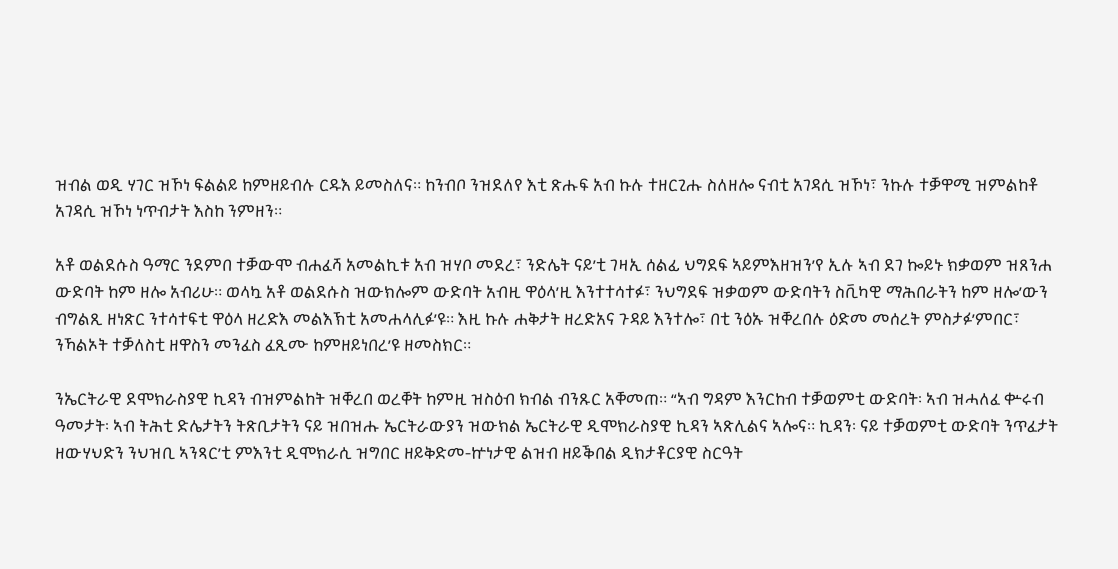ዝብል ወዲ ሃገር ዝኾነ ፍልልይ ከምዘይብሉ ርዱእ ይመስለና። ከንብቦ ንዝደለየ እቲ ጽሑፍ አብ ኩሉ ተዘርጊሑ ስለዘሎ ናብቲ አገዳሲ ዝኾነ፣ ንኩሉ ተቓዋሚ ዝምልከቶ አገዳሲ ዝኾነ ነጥብታት እስከ ንምዘን።

አቶ ወልደሱስ ዓማር ንደምበ ተቓውሞ ብሐፈሻ አመልኪቱ አብ ዝሃቦ መደረ፣ ንድሌት ናይ’ቲ ገዛኢ ሰልፊ ህግደፍ ኣይምእዘዝን’የ ኢሉ ኣብ ደገ ኰይኑ ክቃወም ዝጸንሐ ውድባት ከም ዘሎ አብሪሁ። ወላኳ አቶ ወልደሱስ ዝውክሎም ውድባት አብዚ ዋዕላ’ዚ እንተተሳተፉ፣ ንህግደፍ ዝቃወም ውድባትን ስቪካዊ ማሕበራትን ከም ዘሎ’ውን ብግልጺ ዘነጽር ንተሳተፍቲ ዋዕላ ዘረድእ መልእኽቲ አመሐላሊፉ’ዩ። እዚ ኩሉ ሐቅታት ዘረድአና ጉዳይ እንተሎ፣ በቲ ንዕኡ ዝቐረበሉ ዕድመ መሰረት ምስታፉ’ምበር፣ ንኻልኦት ተቓለስቲ ዘዋስን መንፈስ ፈጺሙ ከምዘይነበረ’ዩ ዘመስክር።

ንኤርትራዊ ደሞክራስያዊ ኪዳን ብዝምልከት ዝቐረበ ወረቐት ከምዚ ዝስዕብ ክብል ብንጹር አቐመጠ። “ኣብ ግዳም እንርከብ ተቓወምቲ ውድባት፡ ኣብ ዝሓለፈ ቍሩብ ዓመታት፡ ኣብ ትሕቲ ድሌታትን ትጽቢታትን ናይ ዝበዝሑ ኤርትራውያን ዝውክል ኤርትራዊ ዲሞክራስያዊ ኪዳን ኣጽሊልና ኣሎና። ኪዳን፡ ናይ ተቓወምቲ ውድባት ንጥፈታት ዘውሃህድን ንህዝቢ ኣንጻር’ቲ ምእንቲ ዲሞክራሲ ዝግበር ዘይቅድመ-ኵነታዊ ልዝብ ዘይቕበል ዲክታቶርያዊ ስርዓት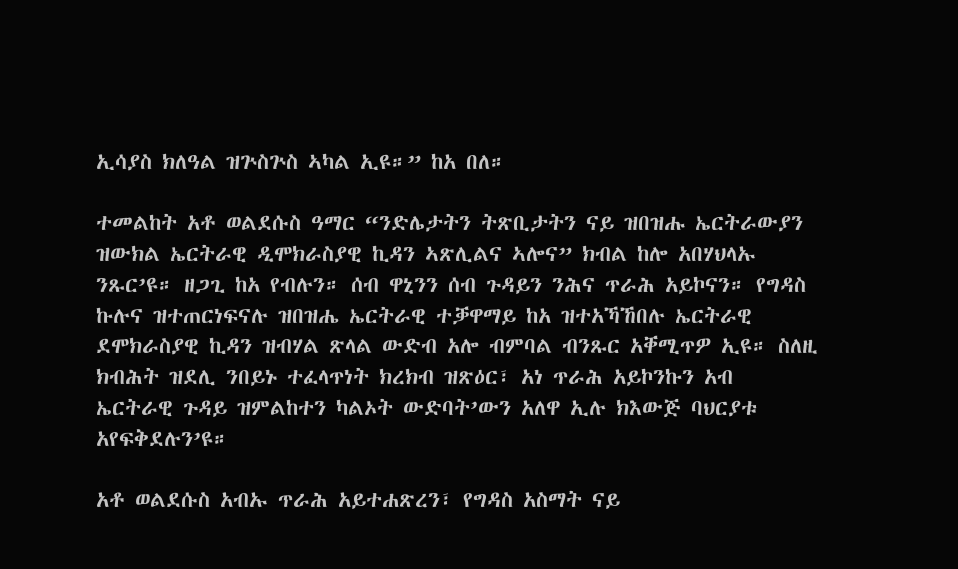ኢሳያስ ክለዓል ዝጕስጕስ ኣካል ኢዩ።” ከአ በለ።

ተመልከት አቶ ወልደሱስ ዓማር “ንድሌታትን ትጽቢታትን ናይ ዝበዝሑ ኤርትራውያን ዝውክል ኤርትራዊ ዲሞክራስያዊ ኪዳን ኣጽሊልና ኣሎና” ክብል ከሎ አበሃህላኡ ንጹር’ዩ። ዘጋጊ ከአ የብሉን። ሰብ ዋኒንን ሰብ ጉዳይን ንሕና ጥራሕ አይኮናን። የግዳስ ኩሉና ዝተጠርነፍናሉ ዝበዝሔ ኤርትራዊ ተቓዋማይ ከአ ዝተአኻኸበሉ ኤርትራዊ ደሞክራስያዊ ኪዳን ዝብሃል ጽላል ውድብ አሎ ብምባል ብንጹር አቐሚጥዎ ኢዩ። ስለዚ ክብሕት ዝደሊ ንበይኑ ተፈላጥነት ክረክብ ዝጽዕር፣ አነ ጥራሕ አይኮንኩን አብ ኤርትራዊ ጉዳይ ዝምልከተን ካልኦት ውድባት’ውን አለዋ ኢሉ ክእውጅ ባህርያቱ አየፍቅደሉን’ዩ።

አቶ ወልደሱስ አብኡ ጥራሕ አይተሐጽረን፣ የግዳስ አስማት ናይ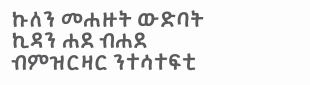ኩለን መሐዙት ውድባት ኪዳን ሐደ ብሐደ ብምዝርዛር ንተሳተፍቲ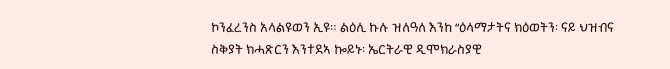ኮንፈረንስ አላልዩወን ኢዩ። ልዕሊ ኩሉ ዝለዓለ እንከ “ዕላማታትና ክዕወትን፡ ናይ ህዝብና ስቅያት ክሓጽርን እንተደኣ ኰይኑ፡ ኤርትራዊ ዲሞክራስያዊ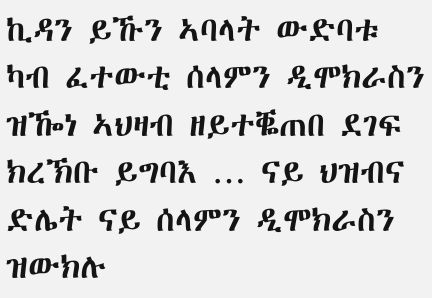ኪዳን ይኹን ኣባላት ውድባቱ ካብ ፈተውቲ ሰላምን ዲሞክራስን ዝዀነ ኣህዛብ ዘይተቘጠበ ደገፍ ክረኽቡ ይግባእ … ናይ ህዝብና ድሌት ናይ ሰላምን ዲሞክራስን ዝውክሉ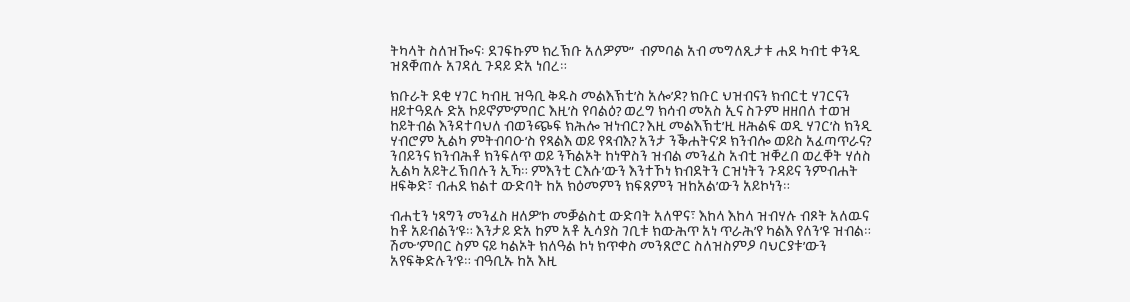ትካላት ስለዝዀና፡ ደገፍኩም ክረኽቡ አለዎም”  ብምባል አብ መግለጺታቱ ሐደ ካብቲ ቀንዲ ዝጸቐጠሉ አገዳሲ ጉዳይ ድአ ነበረ።

ክቡራት ደቂ ሃገር ካብዚ ዝዓቢ ቅዱስ መልእኽቲ’ስ አሎ’ዶ? ክቡር ህዝብናን ክብርቲ ሃገርናን ዘይተዓደሉ ድአ ኮይኖም’ምበር እዚ’ስ የባልዕ? ወረግ ክሳብ መአስ ኢና ስጉም ዘዘበለ ተወዝ ከይትብል እንዳተባህለ ብወንጭፍ ክሕሎ ዝነብር? እዚ መልእኽቲ’ዚ ዘሕልፍ ወዲ ሃገር’ስ ክንዲ ሃብሮም ኢልካ ምትብባዑ’ስ የጻልእ ወይ የጻብእ? አንታ ንቕሐትና’ዶ ክንብሎ ወይስ አፈጣጥራና? ንበይንና ክንብሕቶ ክንፍለጥ ወይ ንኻልኦት ከነዋስን ዝብል መንፈስ አብቲ ዝቐረበ ወረቐት ሃሰስ ኢልካ አይትረኽበሉን ኢኻ። ምእንቲ ርእሱ’ውን እንተኾነ ክብደትን ርዝነትን ጉዳይና ንምብሐት ዘፍቅድ፣ ብሐደ ክልተ ውድባት ከአ ክዕመምን ክፍጸምን ዝከአል’ውን አይኮነን።

ብሐቲን ነጻግን መንፈስ ዘለዎ’ኮ መቓልስቲ ውድባት አለዋና፣ እከላ እከላ ዝብሃሉ ብጾት አለዉና ከቶ አይብልን’ዩ። እንታይ ድአ ከም አቶ ኢሳያስ ገቢቱ ክውሕጥ አነ ጥራሕ’የ ካልእ የለን’ዩ ዝብል። ሽሙ’ምበር ስም ናይ ካልኦት ክለዓል ኮነ ክጥቀስ መንጸሮር ስለዝስምዖ ባህርያቱ’ውን አየፍቅድሉን’ዩ። ብዓቢኡ ከአ እዚ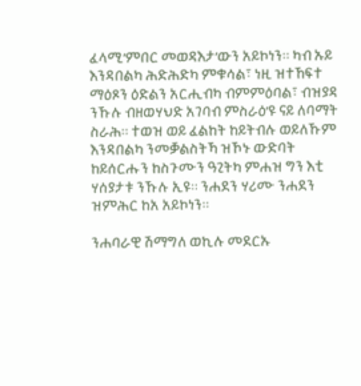ፈላሚ’ምበር መወዳእታ’ውን አይኮነን። ካብ ኡይ እንዳበልካ ሕድሕድካ ምቁሳል፣ ነዚ ዝተኸፍተ ማዕጾን ዕድልን አርሒብካ ብምምዕባል፣ ብዝያዳ ንኹሉ ብዘወሃህድ አገባብ ምስራዕ’ዩ ናይ ለባማት ስራሕ። ተወዝ ወይ ፈልከት ከይትብሉ ወይለኹም እንዳበልካ ንመቓልስትኻ ዝኾኑ ውድባት ከይሰርሑን ከስጉሙን ዓጊትካ ምሐዝ ግን እቲ ሃሰያታቱ ንኹሉ ኢዩ። ንሐደን ሃሪሙ ንሐደን ዝምሕር ከአ አይኮነን።

ንሐባራዊ ሽማግለ ወኪሉ መደርኡ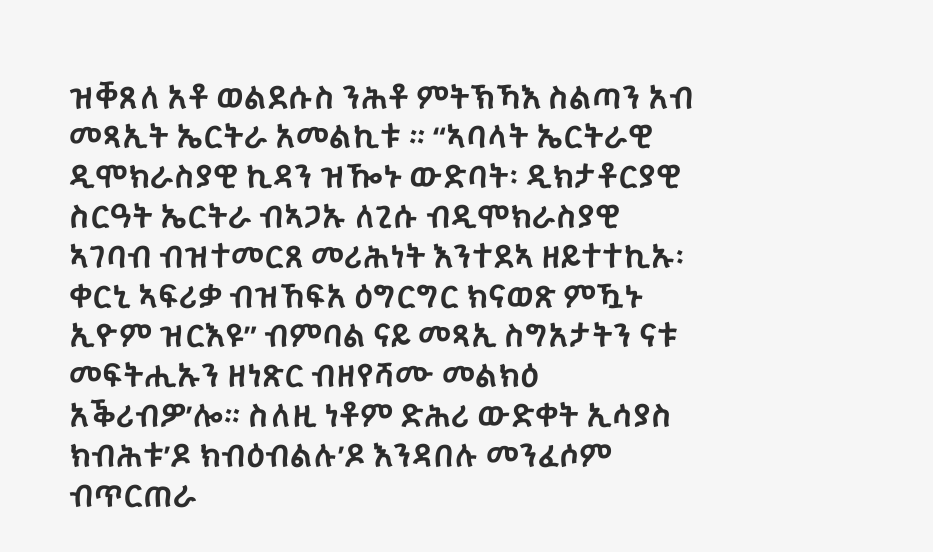ዝቐጸለ አቶ ወልደሱስ ንሕቶ ምትኽኻእ ስልጣን አብ መጻኢት ኤርትራ አመልኪቱ ። “ኣባላት ኤርትራዊ ዲሞክራስያዊ ኪዳን ዝዀኑ ውድባት፡ ዲክታቶርያዊ ስርዓት ኤርትራ ብኣጋኡ ለጊሱ ብዲሞክራስያዊ ኣገባብ ብዝተመርጸ መሪሕነት እንተደኣ ዘይተተኪኡ፡ ቀርኒ ኣፍሪቃ ብዝኸፍአ ዕግርግር ክናወጽ ምዃኑ ኢዮም ዝርእዩ” ብምባል ናይ መጻኢ ስግአታትን ናቱ መፍትሒኡን ዘነጽር ብዘየሻሙ መልክዕ አቕሪብዎ’ሎ። ስለዚ ነቶም ድሕሪ ውድቀት ኢሳያስ ክብሕቱ’ዶ ክብዕብልሉ’ዶ እንዳበሉ መንፈሶም ብጥርጠራ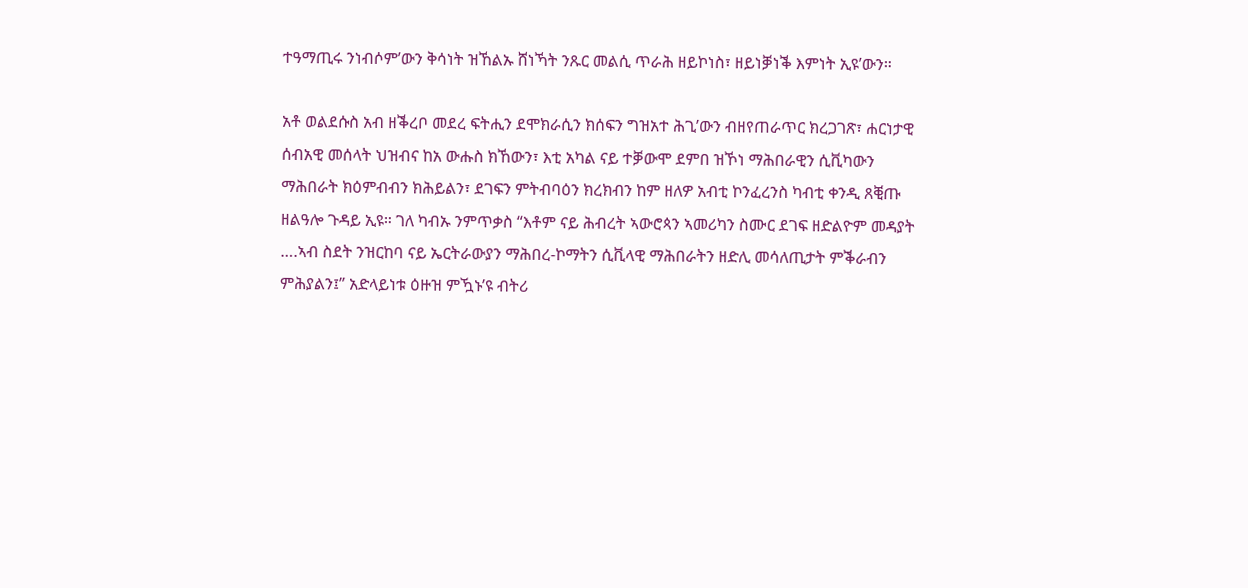ተዓማጢሩ ንነብሶም’ውን ቅሳነት ዝኸልኡ ሸነኻት ንጹር መልሲ ጥራሕ ዘይኮነስ፣ ዘይነቓነቕ እምነት ኢዩ’ውን።

አቶ ወልደሱስ አብ ዘቕረቦ መደረ ፍትሒን ደሞክራሲን ክሰፍን ግዝአተ ሕጊ’ውን ብዘየጠራጥር ክረጋገጽ፣ ሐርነታዊ ሰብአዊ መሰላት ህዝብና ከአ ውሑስ ክኸውን፣ እቲ አካል ናይ ተቓውሞ ደምበ ዝኾነ ማሕበራዊን ሲቪካውን ማሕበራት ክዕምብብን ክሕይልን፣ ደገፍን ምትብባዕን ክረክብን ከም ዘለዎ አብቲ ኮንፈረንስ ካብቲ ቀንዲ ጸቒጡ ዘልዓሎ ጉዳይ ኢዩ። ገለ ካብኡ ንምጥቃስ “እቶም ናይ ሕብረት ኣውሮጳን ኣመሪካን ስሙር ደገፍ ዘድልዮም መዳያት ….ኣብ ስደት ንዝርከባ ናይ ኤርትራውያን ማሕበረ-ኮማትን ሲቪላዊ ማሕበራትን ዘድሊ መሳለጢታት ምቕራብን ምሕያልን፤” አድላይነቱ ዕዙዝ ምዃኑ’ዩ ብትሪ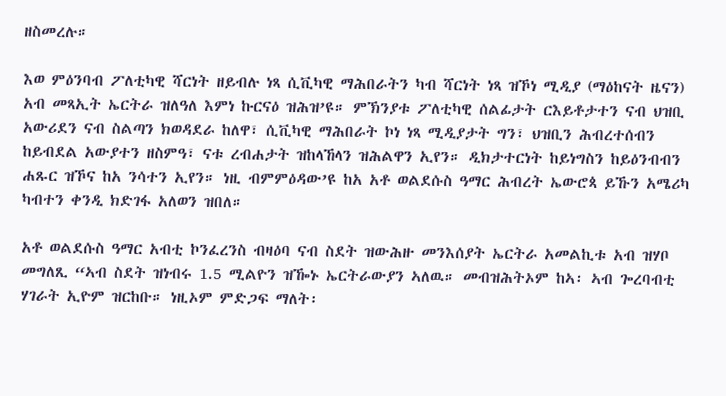ዘስመረሉ።

እወ ምዕንባብ ፖለቲካዊ ሻርነት ዘይብሉ ነጻ ሲቪካዊ ማሕበራትን ካብ ሻርነት ነጻ ዝኾነ ሚዲያ (ማዕከናት ዜናን)  አብ መጻኢት ኤርትራ ዝለዓለ እምነ ኩርናዕ ዝሕዝ’ዩ። ምኽንያቱ ፖለቲካዊ ሰልፊታት ርእይቶታተን ናብ ህዝቢ አውሪደን ናብ ስልጣን ክወዳደራ ከለዋ፣ ሲቪካዊ ማሕበራት ኮነ ነጻ ሚዲያታት ግን፣ ህዝቢን ሕብረተሰብን ከይብደል አውያተን ዘስምዓ፣ ናቱ ረብሐታት ዝከላኸላን ዝሕልዋን ኢየን። ዲክታተርነት ከይነግስን ከይዕንብብን ሐጹር ዝኾና ከአ ንሳተን ኢየን። ነዚ ብምምዕዳው’ዩ ከአ አቶ ወልደሱስ ዓማር ሕብረት ኤውሮጳ ይኹን አሜሪካ ካብተን ቀንዲ ክድገፋ አለወን ዝበለ።

አቶ ወልደሱስ ዓማር አብቲ ኮንፈረንስ ብዛዕባ ናብ ስደት ዝውሕዙ መንእሰያት ኤርትራ አመልኪቱ አብ ዝሃቦ መግለጺ “ኣብ ስደት ዝነብሩ 1.5 ሚልዮን ዝዀኑ ኤርትራውያን ኣለዉ። መብዝሕትኦም ከኣ፡ ኣብ ጐረባብቲ ሃገራት ኢዮም ዝርከቡ። ነዚኦም ምድጋፍ ማለት፡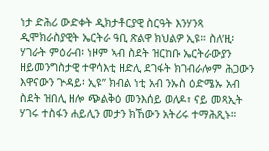ነታ ድሕሪ ውድቀት ዲክታቶርያዊ ስርዓት እንሃንጻ ዲሞክራስያዊት ኤርትራ ዓቢ ጽልዋ ክህልዎ ኢዩ። ስለ’ዚ፡ ሃገራት ምዕራብ፡ ነዞም ኣብ ስደት ዝርከቡ ኤርትራውያን ዘይመንግስታዊ ተዋሳእቲ ዘድሊ ደገፋት ክገብራሎም ሕጋውን እዋናውን ጕዳይ፡ ኢዩ” ክብል ነቲ አብ ንኡስ ዕድሜኡ አብ ስደት ዝበሊ ዘሎ ጭልቅዕ መንእሰይ ወለዶ፣ ናይ መጻኢት ሃገሩ ተስፋን ሐይሊን መታን ክኸውን አትሪሩ ተማሕጺኑ።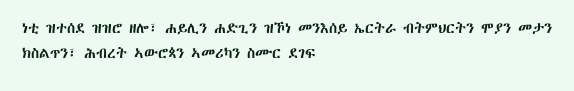ነቲ ዝተሰደ ዝዝሮ ዘሎ፣ ሐይሊን ሐድጊን ዝኾነ መንእሰይ ኤርትራ ብትምህርትን ሞያን መታን ክስልጥን፣ ሕብረት ኣውሮጳን ኣመሪካን ስሙር ደገፍ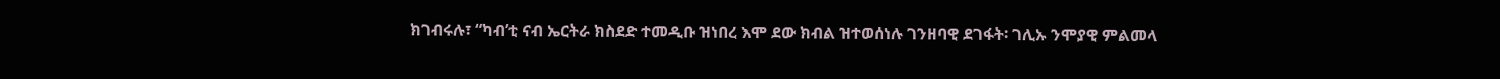ክገብሩሉ፣ “ካብ’ቲ ናብ ኤርትራ ክስደድ ተመዲቡ ዝነበረ እሞ ደው ክብል ዝተወሰነሉ ገንዘባዊ ደገፋት፡ ገሊኡ ንሞያዊ ምልመላ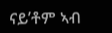ናይ’ቶም ኣብ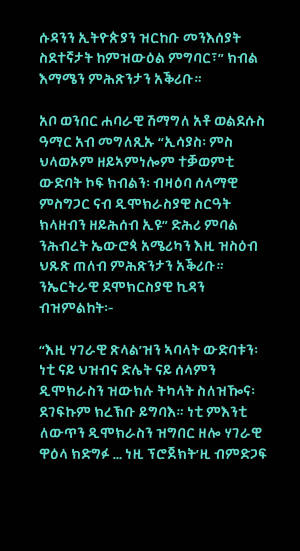ሱዳንን ኢትዮጵያን ዝርከቡ መንእሰያት ስደተኛታት ከምዝውዕል ምግባር፣” ክብል እማሜን ምሕጽንታን አቕሪቡ።

አቦ ወንበር ሐባራዊ ሽማግለ አቶ ወልደሱስ ዓማር አብ መግለጺኡ “ኢሳያስ፡ ምስ ህላወኦም ዘይኣምነሎም ተቓወምቲ ውድባት ኮፍ ክብልን፡ ብዛዕባ ሰላማዊ ምስግጋር ናብ ዲሞክራስያዊ ስርዓት ክላዘብን ዘይሕሰብ ኢዩ” ድሕሪ ምባል ንሕብረት ኤውሮጳ አሜሪካን እዚ ዝስዕብ ህጹጽ ጠለብ ምሕጽንታን አቕሪቡ። ንኤርትራዊ ደሞክርስያዊ ኪዳን ብዝምልከት፡-

“እዚ ሃገራዊ ጽላል’ዝን ኣባላት ውድባቱን፡ ነቲ ናይ ህዝብና ድሌት ናይ ሰላምን ዲሞክራስን ዝውክሉ ትካላት ስለዝዀና፡ ደገፍኩም ክረኽቡ ይግባእ። ነቲ ምእንቲ ለውጥን ዲሞክራስን ዝግበር ዘሎ ሃገራዊ ዋዕላ ክድግፉ … ነዚ ፕሮጀክት’ዚ ብምድጋፍ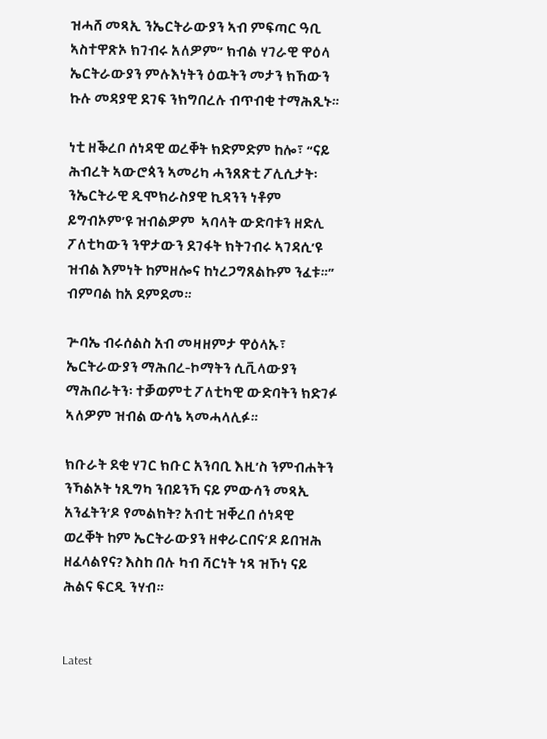ዝሓሸ መጻኢ ንኤርትራውያን ኣብ ምፍጣር ዓቢ ኣስተዋጽኦ ክገብሩ አለዎም” ክብል ሃገራዊ ዋዕላ ኤርትራውያን ምሉእነትን ዕዉትን መታን ክኸውን ኩሉ መዳያዊ ደገፍ ንክግበረሉ ብጥብቂ ተማሕጺኑ።

ነቲ ዘቕረቦ ሰነዳዊ ወረቐት ክድምድም ከሎ፣ “ናይ ሕብረት ኣውሮጳን ኣመሪካ ሓንጸጽቲ ፖሊሲታት፡ ንኤርትራዊ ዲሞክራስያዊ ኪዳንን ነቶም  ይግብኦም’ዩ ዝብልዎም  ኣባላት ውድባቱን ዘድሊ ፖለቲካውን ንዋታውን ደገፋት ክትገብሩ ኣገዳሲ’ዩ ዝብል እምነት ከምዘሎና ከነረጋግጸልኩም ንፈቱ።” ብምባል ከአ ደምደመ።

ጕባኤ ብሩሰልስ አብ መዛዘምታ ዋዕላኡ፣ ኤርትራውያን ማሕበረ-ኮማትን ሲቪላውያን ማሕበራትን፡ ተቓወምቲ ፖለቲካዊ ውድባትን ክድገፉ ኣለዎም ዝብል ውሳኔ ኣመሓላሊፉ።

ክቡራት ደቂ ሃገር ክቡር አንባቢ እዚ’ስ ንምብሐትን ንኻልኦት ነጺግካ ንበይንኻ ናይ ምውሳን መጻኢ አንፈትን’ዶ የመልክት? አብቲ ዝቐረበ ሰነዳዊ ወረቐት ከም ኤርትራውያን ዘቀራርበና’ዶ ይበዝሕ ዘፈላልየና? እስከ በሉ ካብ ሻርነት ነጻ ዝኾነ ናይ ሕልና ፍርዲ ንሃብ።


Latest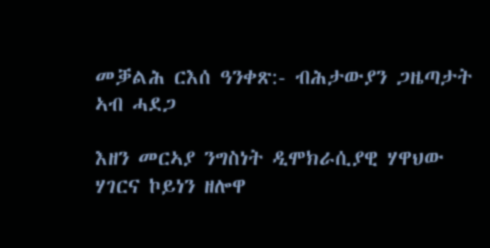መቓልሕ ርእሰ ዓንቀጽ:- ብሕታውያን ጋዜጣታት ኣብ ሓደጋ

እዘን መርኣያ ንግስነት ዲሞክራሲያዊ ሃዋህው ሃገርና ኮይነን ዘሎዋ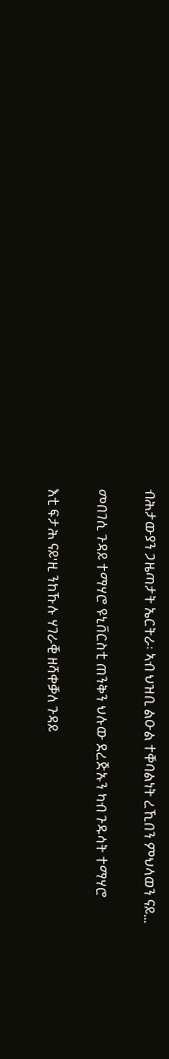ብሕታውያን ጋዜጣታት ኤርትራ፡ ኣብ ህዝቢ ልዑል ተቐባልነት ረኺበን ምህላወን ናይ...

መበገሲ ጉዳይ ተማሃሮ ዩኒቨርስቲ ጠንቅን ህሉው ደረጅኡን ካብ ጉዱሳት ተማሃሮ

እቲ ፍታሕ ናይ'ዚ ንከኹሉ ሃገራቒ ዘሻቀቓለ ጉዳይ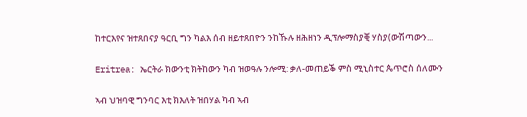ከተርእየና ዝተጸበናያ ዓርቢ ግን ካልእ ሰብ ዘይተጸበዮን ንከኹሉ ዘሕዘነን ዲፕሎማስያቒ ሃስያ(ውሽጣውን...

Eritrea: ኤርትራ ክውንቲ ክትከውን ካብ ዝወዓሉ ንሎሚ: ቃለ-መጠይቕ ምስ ሚኒስተር ጴጥሮስ ሰለሙን

ኣብ ህዝባዊ ግንባር እቲ ክእለት ዝበሃል ካብ ኣብ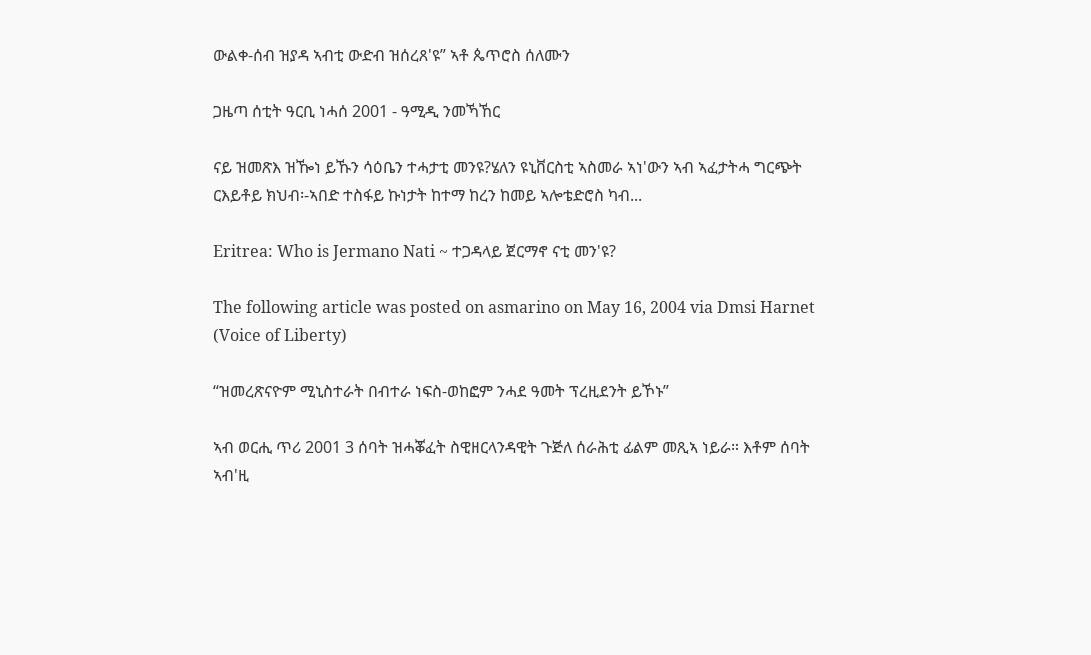ውልቀ-ሰብ ዝያዳ ኣብቲ ውድብ ዝሰረጸ'ዩ” ኣቶ ጴጥሮስ ሰለሙን

ጋዜጣ ሰቲት ዓርቢ ነሓሰ 2001 - ዓሚዲ ንመኻኸር

ናይ ዝመጽእ ዝዀነ ይኹን ሳዕቤን ተሓታቲ መንዩ?ሄለን ዩኒቨርስቲ ኣስመራ ኣነ'ውን ኣብ ኣፈታትሓ ግርጭት ርእይቶይ ክህብ፡-ኣበድ ተስፋይ ኩነታት ከተማ ከረን ከመይ ኣሎቴድሮስ ካብ...

Eritrea: Who is Jermano Nati ~ ተጋዳላይ ጀርማኖ ናቲ መን'ዩ?

The following article was posted on asmarino on May 16, 2004 via Dmsi Harnet (Voice of Liberty)

“ዝመረጽናዮም ሚኒስተራት በብተራ ነፍስ-ወከፎም ንሓደ ዓመት ፕረዚደንት ይኾኑ”

ኣብ ወርሒ ጥሪ 2001 3 ሰባት ዝሓቖፈት ስዊዘርላንዳዊት ጉጅለ ሰራሕቲ ፊልም መጺኣ ነይራ። እቶም ሰባት ኣብ'ዚ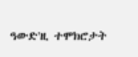ዓውድ'ዚ ተሞክሮታት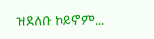ዝደለቡ ኮይኖም...